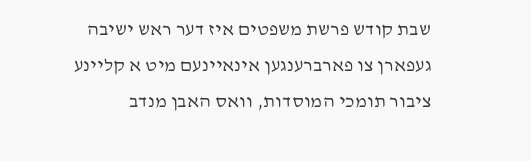שבת קודש פרשת משפטים איז דער ראש ישיבה געפארן צו פארברענגען אינאיינעם מיט א קליינע ציבור תומכי המוסדות, וואס האבן מנדב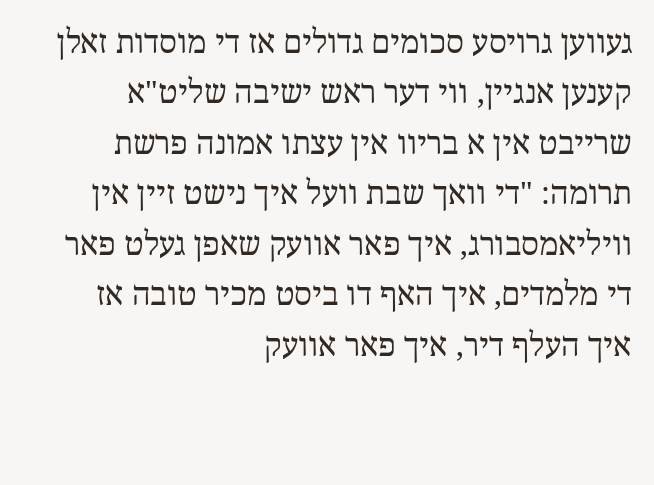געווען גרויסע סכומים גדולים אז די מוסדות זאלן קענען אנגיין, ווי דער ראש ישיבה שליט"א שרייבט אין א בריוו אין עצתו אמונה פרשת תרומה: "די וואך שבת וועל איך נישט זיין אין וויליאמסבורג, איך פאר אוועק שאפן געלט פאר די מלמדים, איך האף דו ביסט מכיר טובה אז איך העלף דיר, איך פאר אוועק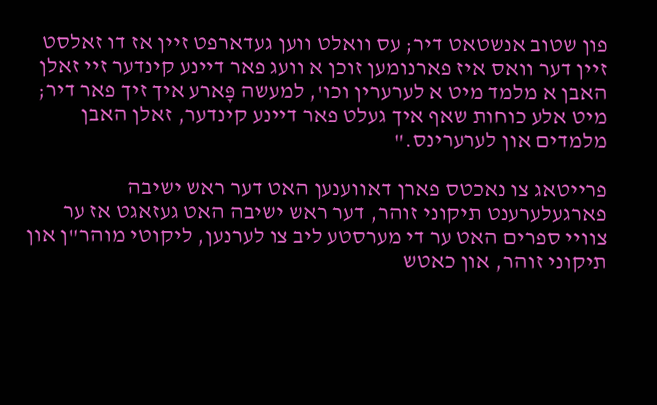פון שטוב אנשטאט דיר; עס וואלט ווען געדארפט זיין אז דו זאלסט זיין דער וואס איז פארנומען זוכן א וועג פאר דיינע קינדער זיי זאלן האבן א מלמד מיט א לערערין וכו', למעשה פָּארע איך זיך פאר דיר; מיט אלע כוחות שאף איך געלט פאר דיינע קינדער, זאלן האבן מלמדים און לערערינס."

פרייטאג צו נאכטס פארן דאווענען האט דער ראש ישיבה פארגעלערענט תיקוני זוהר, דער ראש ישיבה האט געזאגט אז ער צוויי ספרים האט ער די מערסטע ליב צו לערנען, ליקוטי מוהר"ן און תיקוני זוהר, און כאטש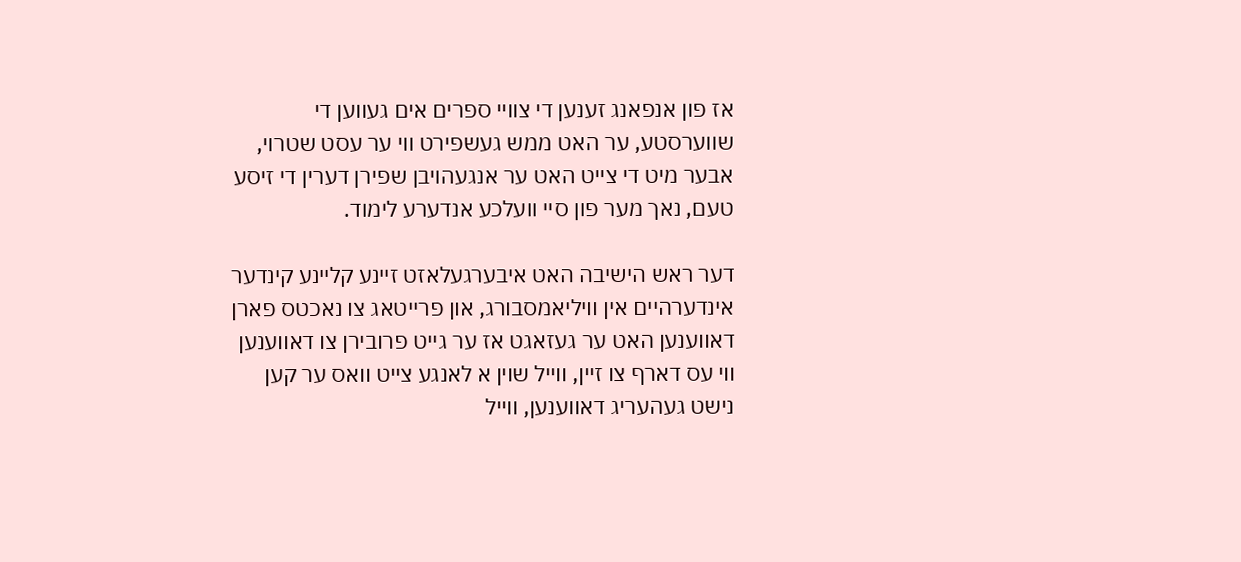אז פון אנפאנג זענען די צוויי ספרים אים געווען די שווערסטע, ער האט ממש געשפירט ווי ער עסט שטרוי, אבער מיט די צייט האט ער אנגעהויבן שפירן דערין די זיסע טעם, נאך מער פון סיי וועלכע אנדערע לימוד.

דער ראש הישיבה האט איבערגעלאזט זיינע קליינע קינדער אינדערהיים אין וויליאמסבורג, און פרייטאג צו נאכטס פארן דאווענען האט ער געזאגט אז ער גייט פרובירן צו דאווענען ווי עס דארף צו זיין, ווייל שוין א לאנגע צייט וואס ער קען נישט געהעריג דאווענען, ווייל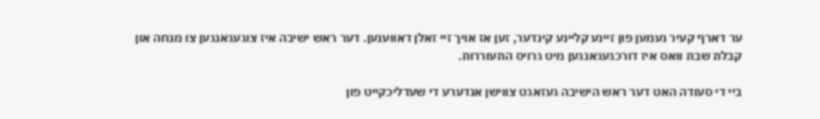ער דארף קעיר נעמען פון זיינע קליינע קינדער, זען אז אויך זיי זאלן דאווענען. דער ראש ישיבה איז צוגעגאנגען צו מנחה און קבלת שבת וואס איז דורכגעגאנגען מיט גרויס התעוררות.

ביי די סעודה האט דער ראש הישיבה געזאגט צווישן אנדערע די שעדליכקייט פון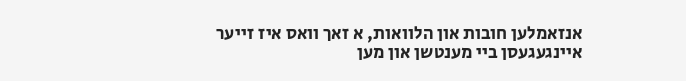אנזאמלען חובות און הלוואות, א זאך וואס איז זייער איינגעגעסן ביי מענטשן און מען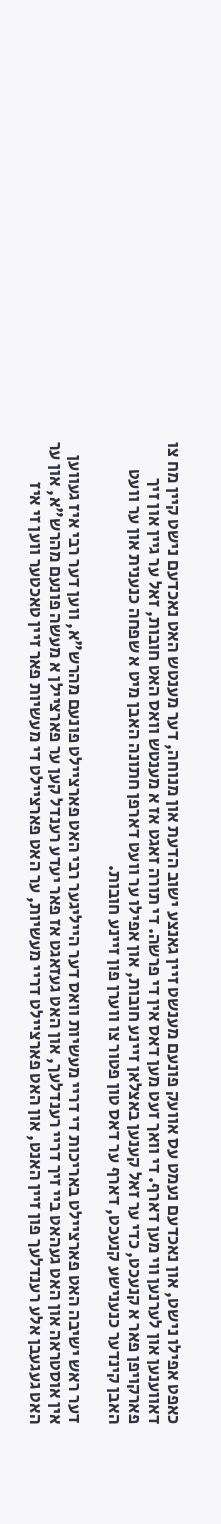כאפט אפילו נישט, און נאכדעם נעמט עס אוועק פונעם מענשט זיין גאנצע ישוב הדעת און מנוחה, דער מענטש האט נאכדעם נישט קיין מח צו דאווענען און לערנען ווי מען דארף. די וואך זעט מען דאס אין די פרשה. די תורה זאגט אז א מענטש וואס האט חובות, זאל ער גיין און זיך פארקויפן פאר א קנעכט, כדי ער זאל קענען באצלאן זיינע חובות, און אפילו ער וועט דארפן חתונה האבן מיט א שפחה כנענית און ער וועט האבן קינדער כנענישע קנעכט, דארף ער דאס טון פטור צו ווערן פון זיינע חובות.

דער ראש ישיבה האט פארציילט באריכות די דריי מעשיות וואס דער הייליגער רבי האט פארציילט פונעם מהרש"א, ווען דער רבי איז געווען אין אוסטראה און האט געהאט ביי זיך דריי רענדלעך, און האט געזאגט אז פאר יעדע רענדל קען ער פארציילן א מעשה פונעם מהרש"א, און ער האט געגעבן אלע רענדלעך פון זיין האנט, און האט פארציילט דריי מעשיות, ער האט פארציילט די מעשיות פאר זיין טאכטער ווען זי איז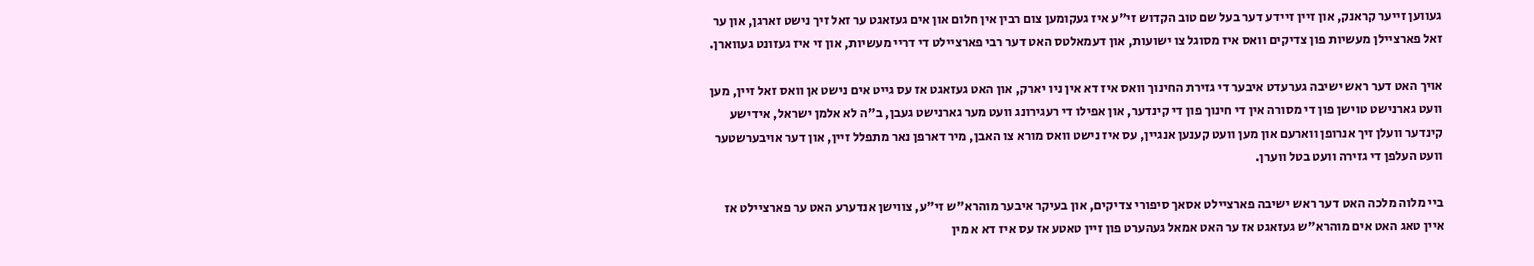געווען זייער קראנק, און זיין זיידע דער בעל שם טוב הקדוש זי"ע איז געקומען צום רבין אין חלום און אים געזאגט ער זאל זיך נישט זארגן, און ער זאל פארציילן מעשיות פון צדיקים וואס איז מסוגל צו ישועות, און דעמאלטס האט דער רבי פארציילט די דריי מעשיות, און זי איז געזונט געווארן.

אויך האט דער ראש ישיבה גערעדט איבער די גזירת החינוך וואס איז דא אין ניו יארק, און האט געזאגט אז עס גייט אים נישט אן וואס זאל זיין, מען וועט גארנישט טוישן פון די מסורה אין די חינוך פון די קינדער, און אפילו די רעגירונג וועט מער גארנישט געבן, ב"ה לא אלמן ישראל, אידישע קינדער וועלן זיך אנרופן ווארעם און מען וועט קענען אנגיין, עס איז נישט וואס מורא צו האבן, מיר דארפן נאר מתפלל זיין, און דער אויבערשטער וועט העלפן די גזירה וועט בטל ווערן.

ביי מלוה מלכה האט דער ראש ישיבה פארציילט אסאך סיפורי צדיקים, און בעיקר איבער מוהרא"ש זי"ע, צווישן אנדערע האט ער פארציילט אז איין טאג האט אים מוהרא"ש געזאגט אז ער האט אמאל געהערט פון זיין טאטע אז עס איז דא א מין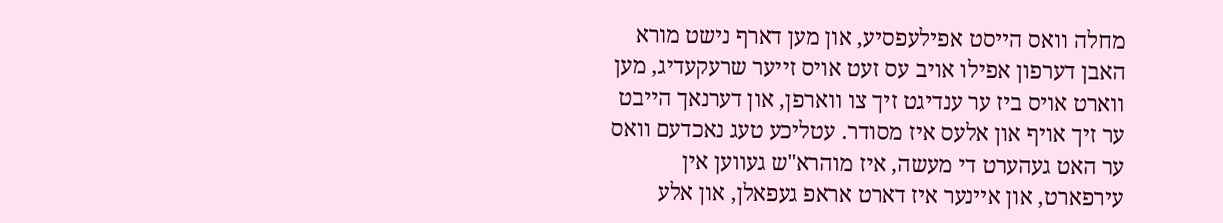מחלה וואס הייסט אפילעפסיע, און מען דארף נישט מורא האבן דערפון אפילו אויב עס זעט אויס זייער שרעקעדיג, מען ווארט אויס ביז ער ענדיגט זיך צו ווארפן, און דערנאך הייבט ער זיך אויף און אלעס איז מסודר. עטליכע טעג נאכדעם וואס ער האט געהערט די מעשה, איז מוהרא"ש געווען אין עירפארט, און איינער איז דארט אראפ געפאלן, און אלע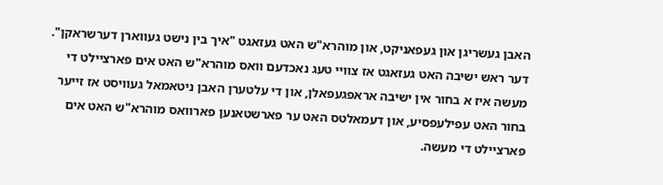האבן געשריגן און געפאניקט, און מוהרא"ש האט געזאגט "איך בין נישט געווארן דערשראקן". דער ראש ישיבה האט געזאגט אז צוויי טעג נאכדעם וואס מוהרא"ש האט אים פארציילט די מעשה איז א בחור אין ישיבה אראפגעפאלן, און די עלטערן האבן ניטאמאל געוויסט אז זייער בחור האט עפילעפסיע, און דעמאלטס האט ער פארשטאנען פארוואס מוהרא"ש האט אים פארציילט די מעשה.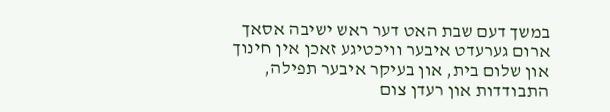במשך דעם שבת האט דער ראש ישיבה אסאך ארום גערעדט איבער וויכטיגע זאכן אין חינוך און שלום בית, און בעיקר איבער תפילה, התבודדות און רעדן צום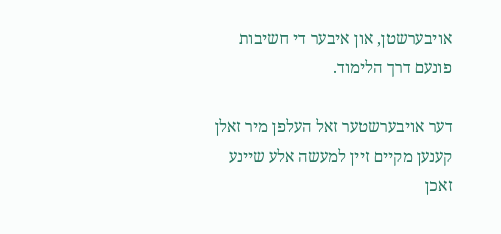אויבערשטן, און איבער די חשיבות פונעם דרך הלימוד.

דער אויבערשטער זאל העלפן מיר זאלן קענען מקיים זיין למעשה אלע שיינע זאכן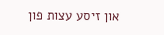און זיסע עצות פון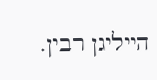הייליגן רבין.